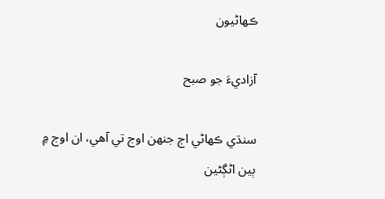ڪھاڻيون

آزاديءَ جو صبح

سنڌي ڪهاڻي اڄ جنهن اوج تي آهي، ان اوج ۾ ٻين اڻڳڻين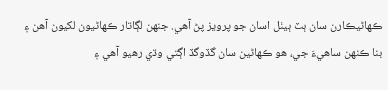ڪهاڻيڪارن سان ٻٽ ٻيٺل اسان جو پرويز پڻ آهي. جنهن لڳاتار ڪهاڻيون لکيون آهن ۽ بنا ڪنهن ساهيءَ جي، هو ڪهاڻين سان گڏوگڏ اڳتي وڌي رهيو آهي ۽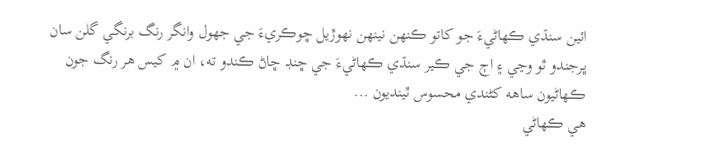ائين سنڌي ڪهاڻيءَ جو کاتو ڪنهن نينهن نهوڙيل ڇوڪريءَ جي جهول وانگر رنگ برنگي گلن سان ڀرجندو ٿو وڃي ۽ اڄ جي ڪير سنڌي ڪهاڻيءَ جي ڇنڊ ڇاڻ ڪندو ته، ان ۾ کيس هر رنگ جون ڪهاڻيون ساهه کڻندي محسوس ٿينديون ...
هي ڪهاڻي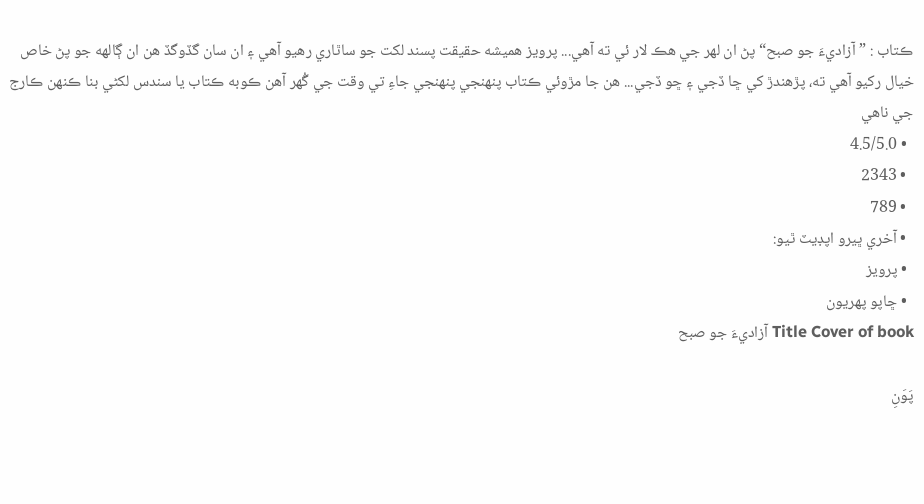ڪتاب : ”آزاديءَ جو صبح“ پڻ ان لهر جي هڪ لار ئي ته آهي... پرويز هميشه حقيقت پسند لکت جو ساٿاري رهيو آهي ۽ ان سان گڏوگڏ هن ان ڳالهه جو پڻ خاص خيال رکيو آهي ته، پڙهندڙ کي ڇا ڏجي ۽ ڇو ڏجي... هن جا مڙوئي ڪتاب پنهنجي پنهنجي جاءِ تي وقت جي گُهر آهن ڪوبه ڪتاب يا سندس لکڻي بنا ڪنهن ڪارج جي ناهي
  • 4.5/5.0
  • 2343
  • 789
  • آخري ڀيرو اپڊيٽ ٿيو:
  • پرويز
  • ڇاپو پھريون
Title Cover of book آزاديءَ جو صبح

پَوَنِ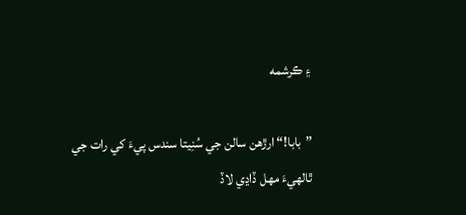۽ ڪرشمه

”بابا!“ ارڙهن سالن جي سُنِيتا سندس پيءَ کي رات جي ٿالهيءَ مهل ڏاڍي لاڏ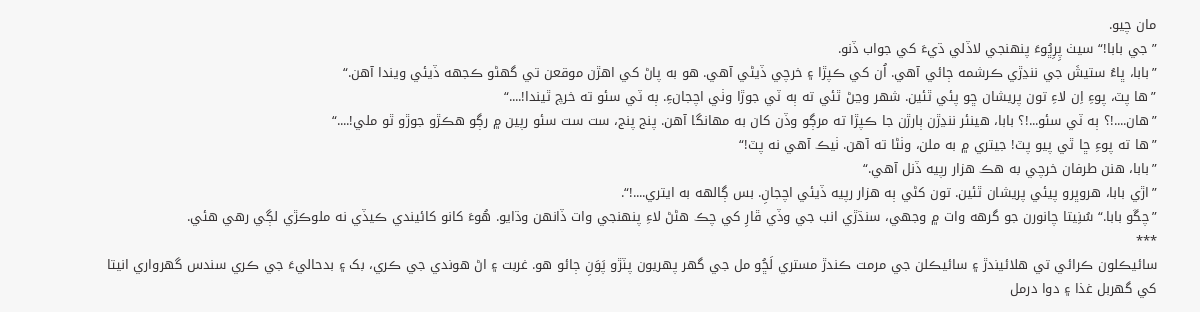مان چيو.
”جي بابا!“ سيٺ پِرِڀُوءَ پنهنجي لاڏلي ڌيءَ کي جواب ڏنو.
”بابا، ڀاءُ ستيشَ جي ننڍڙي ڪرشمه ڄائي آهي. اُن کي ڪپڙا ۽ خرچي ڏيڻي آهي. هو به پاڻ کي اهڙن موقعن تي گهڻو ڪجهه ڏيئي ويندا آهن.“
”ها پٽ، پوءِ اِن لاءِ تون پريشان ڇو پئي ٿئين. شهر وڃڻ ٿئي ته ٻه ٽي جوڙا وٺي اچجانءِ. ٻه ٽي سئو ته خرچ ٿيندا!....“
”هان....!؟ ٻه ٽي سئو...!؟ بابا، هينئر ننڍڙن ٻارڙن جا ڪپڙا ته مرڳو وڏن کان به مهانگا آهن. پنج پنج، ست ست سئو رپين ۾ رڳو هڪڙو جوڙو ٿو ملي!....“
”ها ته پوءِ ڇا ٿي پيو پٽ! جيتري ۾ به ملن، وٺڻا ته آهن. ٺيڪ آهي نه پٽ!“
”بابا، هنن طرفان خرچي به هڪ هزار رپيه ڏنل آهي.“
”اڙي بابا، هروڀرو پيئي پريشان ٿئين. تون کڻي ٻه هزار رپيه ڏيئي اچجانِ. بس ڳالهه به ايتري....!“.
”چڱو بابا.“ سُنِيتا چانورن جو گرهه وات ۾ وجهي، سنڌڙي انب جي وڏي ڦارِ کي چڪ هڻڻ لاءِ پنهنجي وات ڏانهن وڌايو. هُوءَ کانو کائيندي ڪيڏي نه ملوڪڙي لڳي رهي هئي.
***
سائيڪلون ڪرائي تي هلائيندڙ ۽ سائيڪلن جي مرمت ڪندڙ مستري لَڇُو مل جي گهر پهريون پٽڙو پَوَنِ ڄائو هو. غربت ۽ اڻ هوندي جي ڪري، بک ۽ بدحاليءَ جي ڪري سندس گهرواري انيتا کي گهربل غذا ۽ دوا درمل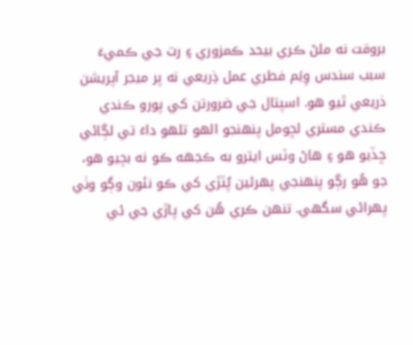بروقت نه ملڻ ڪري بيحد ڪمزوري ۽ رت جي ڪميءَ سبب سندس وِيَم فطري عمل ذِريعي نه پر ميجر آپريشن ذريعي ٿيو هو. اسپتال جي ضرورتن کي پورو ڪندي ڪندي مستري لڇومل پنهنجو الهو تلهو داءَ تي لڳائي ڇڏيو هو ۽ هاڻ وٽس ايترو به ڪجهه ڪو نه بچيو هو، جو هُو رڳو پنهنجي پهرئين پُٽڙي کي ڪو نئون وڳو وٺي پهرائي سگهي. تنهن ڪري هُن کي پاڙي جي ئي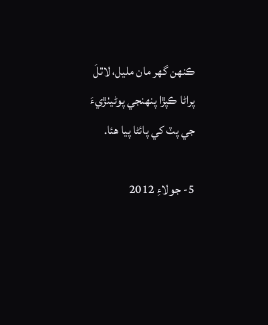ڪنهن گهر مان مليل، لاٿلَ پراڻا ڪپڙا پنهنجي پوڻيٺڙيءَ جي پٽ کي پائڻا پيا هئا.

5- جولاءِ 2012